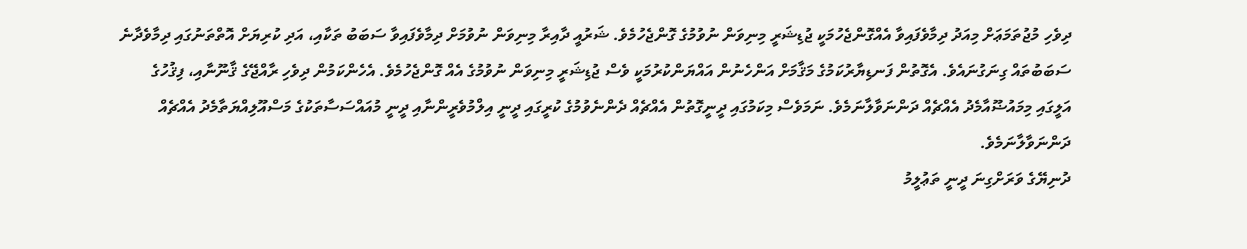ދިވެހި މުޖުތަމަޢަށް މިއަދު ދިމާވެފައިވާ އެއްގޮންޖެހުމަކީ ޖުޑިޝަރީ މިނިވަން ނުވުމުގެ ގޮންޖެހުމެވެ. ޝަރުއީ ދާއިރާ މިނިވަން ނުވުމަށް ދިމާވެފައިވާ ސަބަބު ތަކާއި، އަދި ކުރިޔަށް އޮތްތަނުގައި ދިމާވެދާނެ ސަބަބުތައް ގިނަގުނައެވެ. އެގޮތުން ފަނޑިޔާރުކަމުގެ މަޤާމަށް އަންހެނުން އައްޔަންކުރުމަކީ ވެސް ޖުޑިޝަރީ މިނިވަން ނުވުމުގެ އެއް ގޮންޖެހުމެވެ. އެހެންކަމުން ދިވެހި ރާއްޖޭގެ ޤާނޫނާއި، ފިޤުހުގެ އަލީގައި މިމައުޟޫއާމެދު އެއްޗެއް ދަންނަވާލާނަމެވެ. ނަމަވެސް މިކަމުގައި ދީނީގޮތުން އެއްޗެއް ދެންނެވުމުގެ ކުރީގައި ދީނީ އިލްމުވެރީންނާއި ދީނީ މުއައްސަސާތަކުގެ މަސްއޫލިއްޔަތާމެދު އެއްޗެއް ދަންނަވާލާނަމެވެ.
ދުނިޔޭގެ ވަރަށްގިނަ ދީނީ ތަޢުލީމު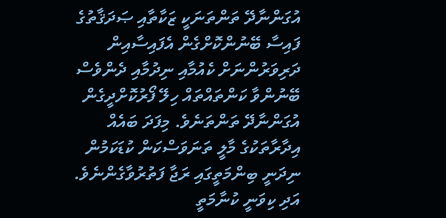އުގަންނާދޭ ތަންތަނަކީ ޒަކާތާއި ޞަދަޤާތުގެ ފައިސާ ބޭނުންކޮށްގެން އެފައިސާއިން ދަރިވަރުންނަށް ކެއުމާއި ނިދުމާއި ދެންވެސް ބޭނުންވާ ކަންތައްތައް ހިލޭ ފޯރުކޮށްދީގެން އުގަންނާދޭ ތަންތަނެވެ. މިފަދަ ބައެއް އިދާރާތަކުގެ މާލީ ތަނަވަސްކަން ކުޑަކަމުން ނިދަނީ ބިންމަތީގައި ރަޖާ ފަތުރުވާގެންނެވެ. އަދި ކިވަނީ ކުނާމަތީ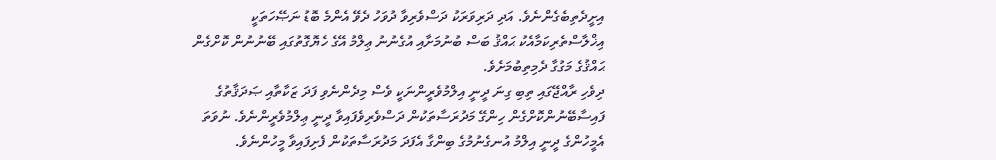އިށީދެތިބެގެންނެވެ. އަދި ދަރިވަރަކު ދަސްވެރިވާ ދުވަހު ދެވޭ އެންމެ ބޮޑު ނަޞޭހަތަކީ އިޚްލާސްތެރިކަމާއެކު ޙައްޤު ބަސް ބުނުމަށާއި އުގެނުނު ޢިލްމު އޭގެ ހެޔޮގޮތުގައި ބޭނުނުން ކޮށްގެން ޙައްޤުގެ މަގުގާ ދެމިތިބުމަށެވެ.
ދިވެހި ރާއްޖޭގައި ތިބި ގިނަ ދީނީ އިލްމުވެރީންނަކީ ވެސް މިދެންނެވި ފަދަ ޒަކާތާއި ޞަދަޤާތުގެ ފައިސާބޭނުންކޮށްގެން ހިންގޭ މަދުރަސާތަކުން ދަސްވެރިވެފައިވާ ދީނީ ޢިލްމުވެރީންނެވެ. ނުވަތަ އެމީހުންގެ ދީނީ އިލްމު އުނގެނުމުގެ ބިންގާ އެފަދަ މަދުރަސާތަކުން ފެށިފައިވާ މީހުންނެވެ.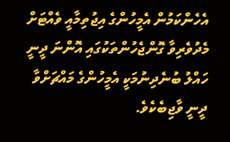އެހެންކަމުން އެމީހުންގެ އިޖުތިމާއީ ވެއްޓަށް މެދުވެރިވާ ގޮންޖެހުންތަކުގައި އޮންނަ ދީނީ ހައްލު ބުނެދިނުމަކީ އެމީހުންގެ މައްޗަށްވާ ދީނީ ވާޖިބެކެވެ.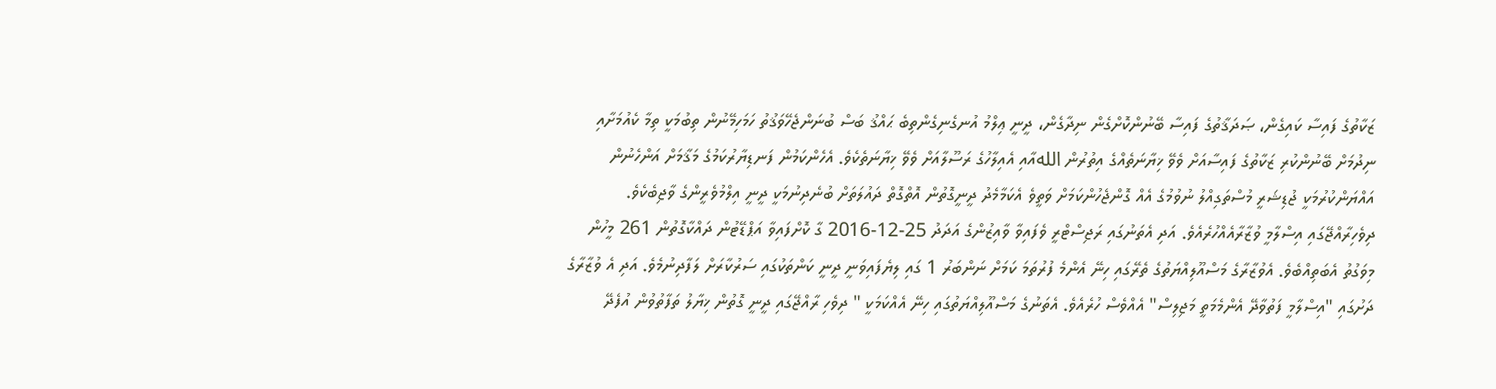ޒަކާތުގެ ފައިސާ ކައިގެން، ޞަދަޤާތުގެ ފައިސާ ބޭނުންކޮށްގެން ނިދާގެން، ދީނީ ޢިލްމު އުނގެނިގެންތިބެ ޙައްޤު ބަސް ބުނަންޖެހޭވަޤުތު ހަމަހިމޭނުން ތިބުމަކީ ތިމާ ކެއުމަށާއި ނިދުމަށް ބޭނުންކުރި ޒަކާތުގެ ފައިސާއަށް ވެވޭ ޚިޔާނަތެއްގެ އިތުރުން اللهއާއި އެއިލާހުގެ ރަސޫލާއަށް ވެވޭ ޚިޔާނަތެކެވެ. އެހެންކަމުން ފަނޑިޔާރުކަމުގެ މަޤާމަށް އަންހެނުން އައްޔަންކުރުމަކީ ޖުޑިޝަރީ މުސްތަގިއްލު ނުވުމުގެ އެއް ގޮންޖެހުންކަމަށް ވަތީވެ އެކަމާމެދު ދީނީގޮތުން އޮތްގޮތް ދައުލަތަށް ބުނެދިނުމަކީ ދީނީ އިލްމުވެރީންގެ ވާޖިބެކެވެ.
ދިވެހިރާއްޖޭގައި އިސްލާމީ ވުޒާރާއެއްހުރެއެވެ. އަދި އެތަނުގައި ރަޖިސްޓްރީ ވެފައިވާ ވާއިޒުންގެ އަދަދު 25-12-2016 ގާ ކޮށްފައިވާ އަޕްޑޭޓުން ދައްކާގޮތުން 261 މީހުން މިވަގުތު އެބަތިއްބެވެ. އެވުޒާރާގެ މަސްއޫލިއްޔަތުގެ ތެރޭގައި ހިނޭ އެންމެ ފުރުތަމަ ކަމަށް ނަންބަރު 1 ގައި ލިޔެފައިވަނީ ދީނީ ކަންތަކުގައި ސަރުކާރަށް ލަފާދިނުމެވެ. އަދި އެ ވުޒާރާގެ ދަށުގައި "އިސްލާމީ ފަތުވާދޭ އެންމެމަތީ މަޖިލިސް" އެއްވެސް ހުރެއެވެ. އެތަނުގެ މަސްއޫލިއްޔަތުގައި ހިނޭ އެއްކަމަކީ " ދިވެހި ރާއްޖޭގައި ދީނީ ގޮތުން ޚިޔާލު ތަފާތުވުން އުފެދޭ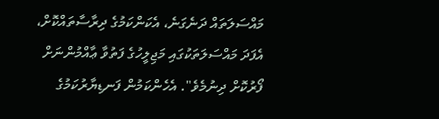މައްސަލަތައް ދަނެގަނެ، އެކަންކަމުގެ ދިރާސާތައްކޮށް، އެފަދަ މައްސަލަތަކުގައި މަޖިލީހުގެ ފަތުވާ ޢާއްމުންނަށް ފޯރުކޮށް ދިނުމެވެ". އެހެންކަމުން ފަނޑިޔާރުކަމުގެ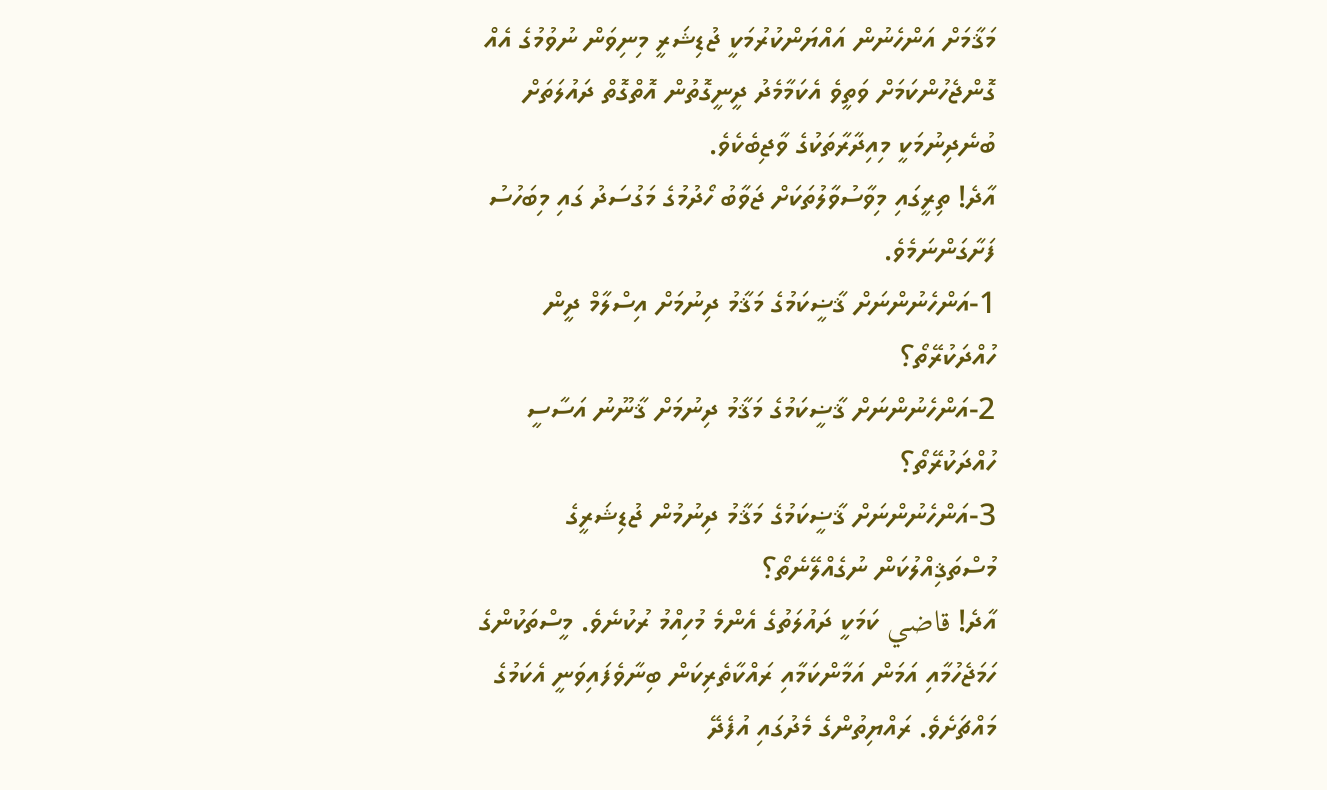މަޤާމަށް އަންހެނުން އައްޔަންކުރުމަކީ ޖުޑިޝަރީ މިނިވަން ނުވުމުގެ އެއް ގޮންޖެހުންކަމަށް ވަތީވެ އެކަމާމެދު ދީނީގޮތުން އޮތްގޮތް ދައުލަތަށް ބުނެދިނުމަކީ މިއިދާރާތަކުގެ ވާޖިބެކެވެ.
އާދެ! ތިރީގައި މިވާސުވާލުތަކަށް ޖަވާބު ހޯދުމުގެ މަގުސަދު ގައި މިބަހުސު ފަށާގަންނަމެވެ.
1-އަންހެނުންނަށް ޤާޟީކަމުގެ މަޤާމު ދިނުމަށް އިސްލާމް ދީން ހުއްދަކުރޭތޯ؟
2-އަންހެނުންނަށް ޤާޟީކަމުގެ މަޤާމު ދިނުމަށް ޤާނޫނު އަސާސީ ހުއްދަކުރޭތޯ؟
3-އަންހެނުންނަށް ޤާޟީކަމުގެ މަޤާމު ދިނުމުން ޖުޑިޝަރީގެ މުސްތަޤިއްލުކަން ނުގެއްލޭނެތޯ؟
އާދެ! قاضي ކަމަކީ ދައުލަތުގެ އެންމެ މުހިއްމު ރުކުނެވެ. މީސްތަކުންގެ ހަމަޖެހުމާއި އަމަން އަމާންކަމާއި ރައްކާތެރިކަން ބިނާވެފައިވަނީ އެކަމުގެ މައްޗަށެވެ. ރައްޔިތުންގެ މެދުގައި އުފެދޭ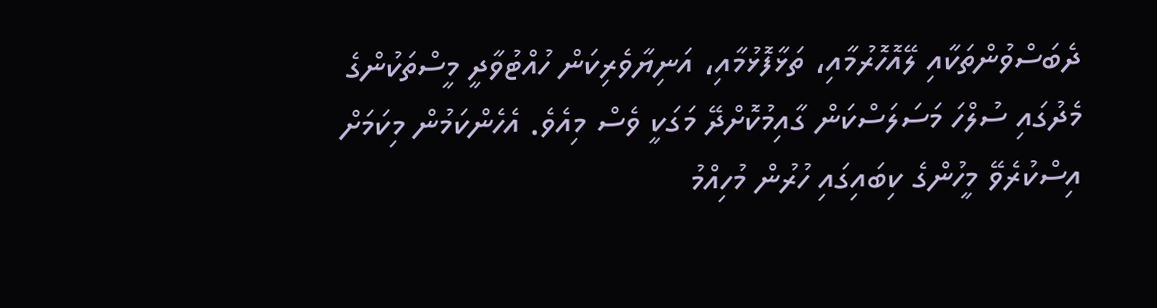ދެބަސްވުންތަކާއި ލޭއޮހޮރުމާއި، ތަޅާފޮޅުމާއި، އަނިޔާވެރިކަން ހުއްޓުވާދީ މީސްތަކުންގެ މެދުގައި ސުލްހަ މަސަލަސްކަން ގާއިމުކޮށްދޭ މަގަކީ ވެސް މިއެވެ. އެހެންކަމުން މިކަމަށް އިސްކުރެވޭ މީހުންގެ ކިބައިގައި ހުރުން މުހިއްމު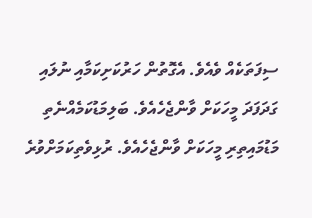ސިފަތަކެއް ވެއެވެ. އެގޮތުން ހަރުކަށިކަމާއި ނުލައި ގަދަފަދަ މީހަކަށް ވާންޖެހެއެވެ. ބަލިމަޑުކަމެއްނެތި މަޑުމައިތިރި މީހަކަށް ވާންޖެހެއެވެ. ރުޅިވެތިކަމަށްވުރެ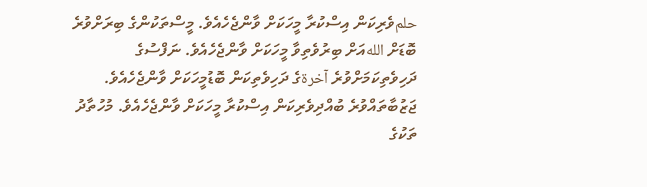حلمވެރިކަން އިސްކުރާ މީހަކަށް ވާންޖެހެއެވެ. މީސްތަކުންގެ ބިރަށްވުރެ ބޮޑަށް اللهއަށް ބިރުވެތިވާ މީހަކަށް ވާންޖެހެއެވެ. ނަފްސުގެ ދަހިވެތިކަމަށްވުރެ آخرةގެ ދަހިވެތިކަން ބޮޑުމީހަކަށް ވާންޖެހެއެވެ. ޖަޒުބާތައްވުރެ ބުއްދިވެރިކަން އިސްކުރާ މީހަކަށް ވާންޖެހެއެވެ. މުހުތާދު ތަކުގެ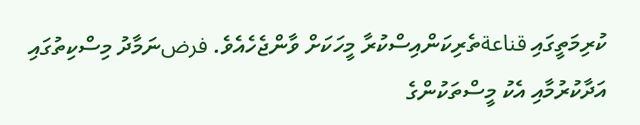ކުރިމަތީގައި قناعةތެރިކަންއިސްކުރާ މީހަކަށް ވާންޖެހެއެވެ. فرضނަމާދު މިސްކިތުގައި އަދާކުރުމާއި އެކު މީސްތަކުންގެ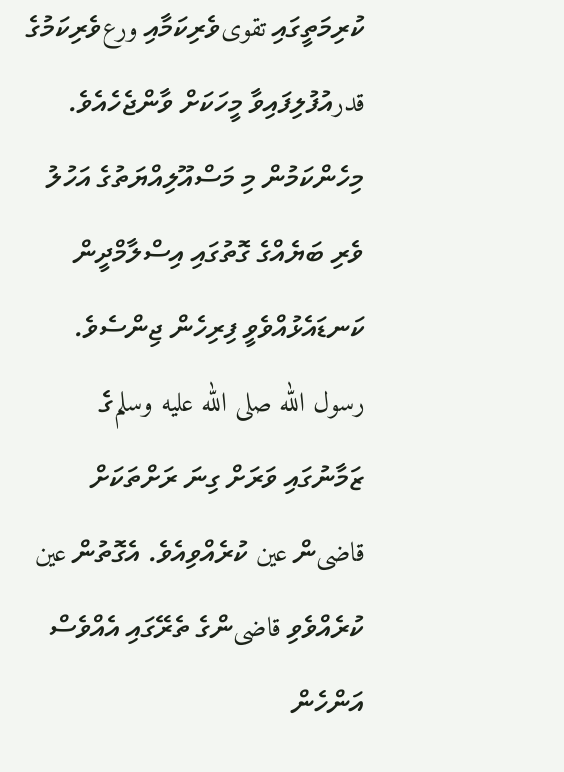ކުރިމަތީގައި تقوىވެރިކަމާއި ورعވެރިކަމުގެ قدرއުފުލިފައިވާ މީހަކަށް ވާންޖެހެއެވެ. މިހެންކަމުން މި މަސްއޫލިއްޔަތުގެ އަހުލު ވެރި ބަޔެއްގެ ގޮތުގައި އިސްލާމްދީން ކަނޑައެޅުއްވެވީ ފިރިހެން ޖިންސެވެ.
رسول الله صلى الله عليه وسلمގެ ޒަމާނުގައި ވަރަށް ގިނަ ރަށްތަކަށް قاضىން عين ކުރެއްވިއެވެ. އެގޮތުން عين ކުރެއްވެވި قاضىންގެ ތެރޭގައި އެއްވެސް އަންހެން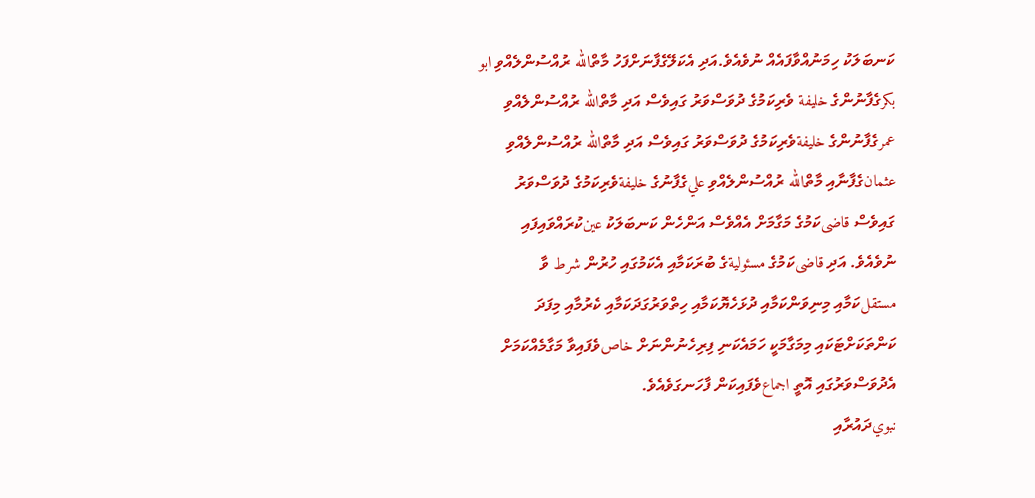ކަނބަލަކު ހިމަނުއްވާފައެއް ނުވެއެވެ.އަދި އެކަލޭގެފާނަށްފަހު މާތްالله ރުއްސުންލެއްވި ابو بكرގެފާނުންގެ خليفة ވެރިކަމުގެ ދުވަސްވަރު ގައިވެސް އަދި މާތްالله ރުއްސުންލެއްވި عمرގެފާނުންގެ خليفةވެރިކަމުގެ ދުވަސްވަރު ގައިވެސް އަދި މާތްالله ރުއްސުންލެއްވި عثمانގެފާނާއި މާތްالله ރުއްސުންލެއްވި عليގެފާނުގެ خليفةވެރިކަމުގެ ދުވަސްވަރު ގައިވެސް قاضىކަމުގެ މަގާމަށް އެއްވެސް އަންހެން ކަނބަލަކު عينކުރައްވައިފައި ނުވެއެވެ. އަދި قاضىކަމުގެ مسئوليةގެ ބުރަކަމާއި އެކަމުގައި ހުރުން شرط ވާ مستقلކަމާއި މިނިވަންކަމާއި ދުޅަހެޔޮކަމާއި ހިތްވަރުގަދަކަމާއި ކެރުމާއި މިފަދަ ކަންތަކަށްޓަކައި މިމަގާމަކީ ހަމައެކަނި ފިރިހެނުންނަށް خاصވެފައިވާ މަގާމެއްކަމަށް އެދުވަސްވަރުގައި އޮތީ اجماعވެފައިކަން ފާހަނގަވެއެވެ.
نبويދައުރާއި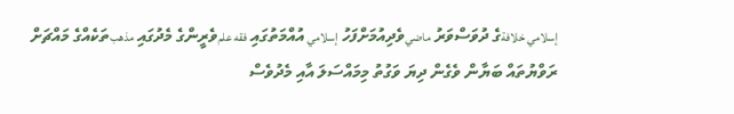إسلامي خلافةގެ ދުވަސްވަރު ماضيވެދިއުމަށްފަހު إسلامي އުއްމަތުގައި فقه علمވެރީންގެ މެދުގައި مذهبތަކެއްގެ މައްޗަށް ރަވްޔުތައް ބަޔާން ވެގެން ދިޔަ ވަގުތު މިމައްސަލަ އާއި މެދުވެސް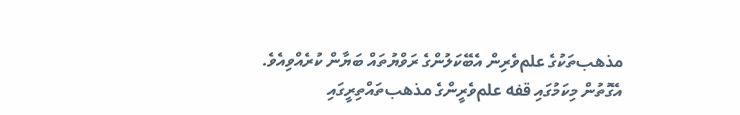مذهبތަކުގެ علمވެރިން އެބޭކަލުންގެ ރަވްޔުތައް ބަޔާން ކުރެއްވިއެވެ. އެގޮތުން މިކަމުގައި قفه علمވެރީންގެ مذهبތައްތިރީގައި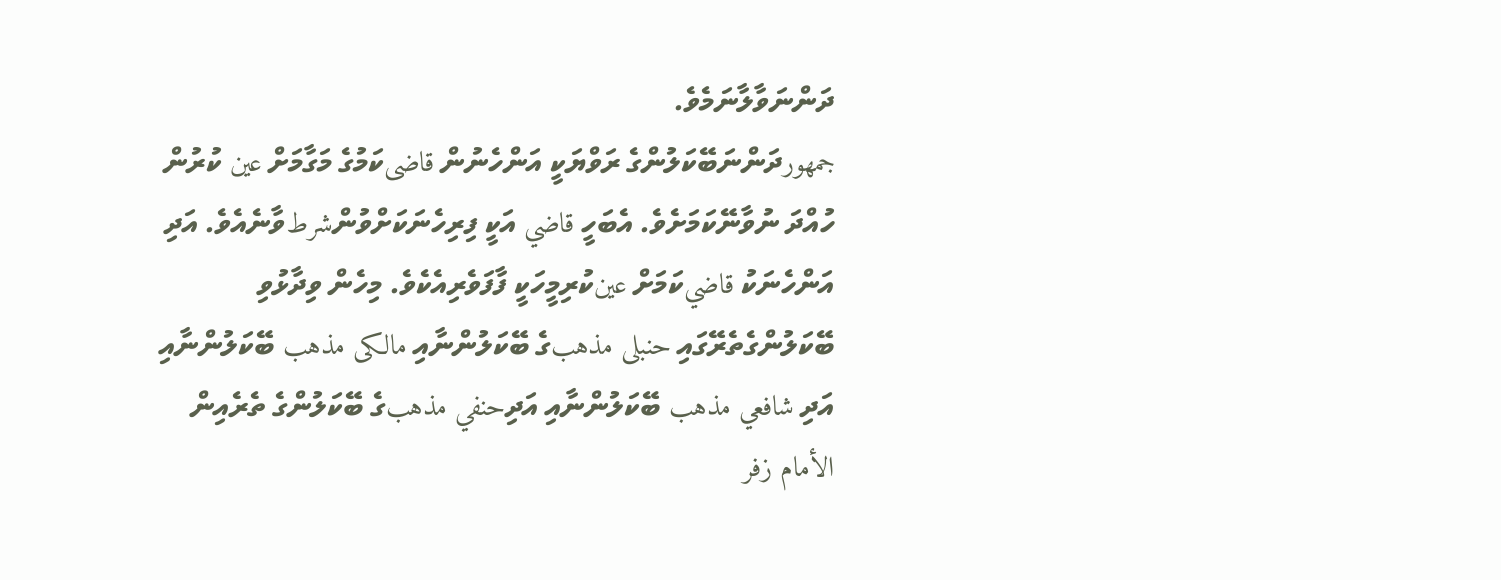ދަންނަވާލާނަމެވެ.
جمهورދަންނަބޭކަލުންގެ ރަވްޔަކީ އަންހެނުން قاضىކަމުގެ މަގާމަށް عين ކުރުން ހުއްދަ ނުވާނޭކަމަށެވެ. އެބަހީ قاضي އަކީ ފިރިހެނަކަށްވުންشرطވާނެއެވެ. އަދި އަންހެނަކު قاضيކަމަށް عينކުރިމީހަކީ ފާފަވެރިއެކެވެ. މިހެން ވިދާޅުވި ބޭކަލުންގެތެރޭގައި حنبلى مذهبގެ ބޭކަލުންނާއި مالكى مذهب ބޭކަލުންނާއި އަދި شافعي مذهب ބޭކަލުންނާއި އަދިحنفي مذهبގެ ބޭކަލުންގެ ތެރެއިން الأمام زفر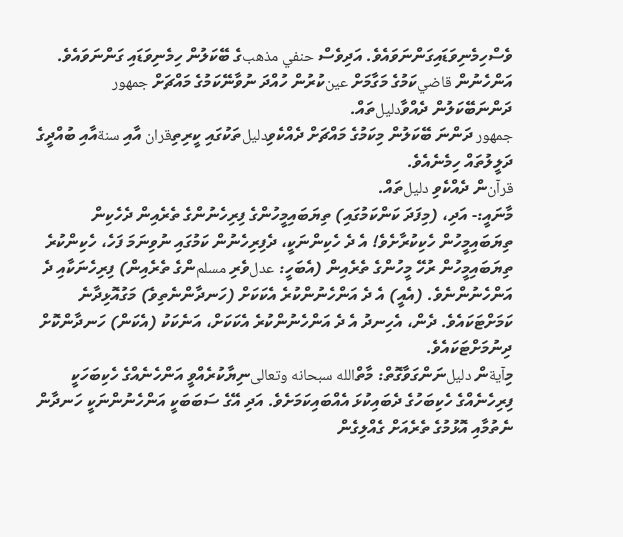ވެސްހިމެނިވަޑައިގަންނަވައެވެ. އަދިވެސް حنفي مذهبގެ ބޭކަލުން ހިމެނިވަޑައި ގަންނަވައެވެ.
އަންހެނުން قاضيކަމުގެ މަގާމަށް عينކުރުން ހުއްދަ ނުވާނޭކަމުގެ މައްޗަށް جمهور ދަންނަބޭކަލުން ދެއްވާدليلތައް.
جمهور ދަންނަ ބޭކަލުން މިކަމުގެ މައްޗަށް ދެއްކެވިدليلތަކުގައި ކީރިތިقران އާއި سنةއާއި ބުއްދީގެ ދަލީލުތައް ހިމެނެއެވެ.
قرآنން ދެއްކެވި دليلތައް.
މާނައީ:- އަދި، (މިފަދަ ކަންކަމުގައި) ތިޔަބައިމީހުންގެ ފިރިހެނުންގެ ތެރެއިން ދެހެކިން ތިޔަބައިމީހުން ހެކިކުރާށެވެ! އެ ދެ ހެކިންނަކީ، ދެފިރިހެނުން ކަމުގައި ނުވިނަމަ ފަހެ، ހެކިންކުރެ ތިޔަބައިމީހުން ރުހޭ މީހުންގެ ތެރެއިން (އެބަހީ: عدلވެރި مسلمންގެ ތެރެއިން) ފިރިހެނަކާއި ދެ އަންހެނުންނެވެ. (އެއީ) އެ ދެ އަންހެނުންކުރެ އެކަކަށް (ހަނދާންނެތިވެ) މަގުއޮޅިދާނެ ކަމަށްޓަކައެވެ. ދެން، އެހިނދު އެ ދެ އަންހެނުންކުރެ އެކަކަށް، އަނެކަކު (އެކަން) ހަނދާންކޮށް ދިނުމަށްޓަކައެވެ.
މިآيةން دليلނަންގަވާގޮތް: މާތްالله سبحانه وتعالىނިޔާކުރެއްވީ އަންހެނެއްގެ ހެކިބަހަކީ ފިރިހެނެއްގެ ހެކިބަހުގެ ދެބައިކުޅަ އެއްބައިކަމަށެވެ. އަދި އޭގެ ސަބަބަކީ އަންހެނުންނަކީ ހަނދާން ނެތުމާއި އޮޅުމުގެ ތެރެއަށް ގެއްލިގެން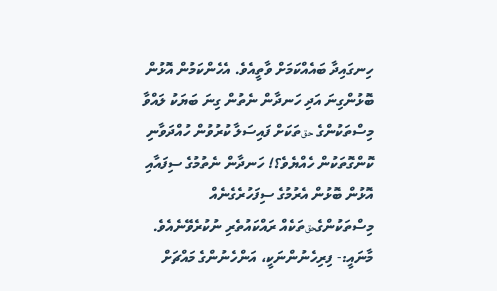ހިނގައިދާ ބައެއްކަމަށް ވާތީއެވެ. އެހެންކަމުން އޮޅުން ބޮޅުންގިނަ އަދި ހަނދާން ނެތުން ގިނަ ބަޔަކު ލައްވާ މިސްތަކުންގެ حقތަކަށް ފައިސަލާ ކުރުވުން ހުއްދަވާނި ކޮންގޮތަކުން ހެއްޔެވެ؟! ހަނދާން ނެތުމުގެ ސިފައާއި އޮޅުން ބޮޅުން އެރުމުގެ ސިފަހުރެގެނެއް މިސްތަކުންގެحقތަކެއް ރައްކައުތެރި ނުކުރެވޭނެއެވެ.
މާނައީ:- ފިރިހެނުންނަކީ، އަންހެނުންގެ މައްޗަށް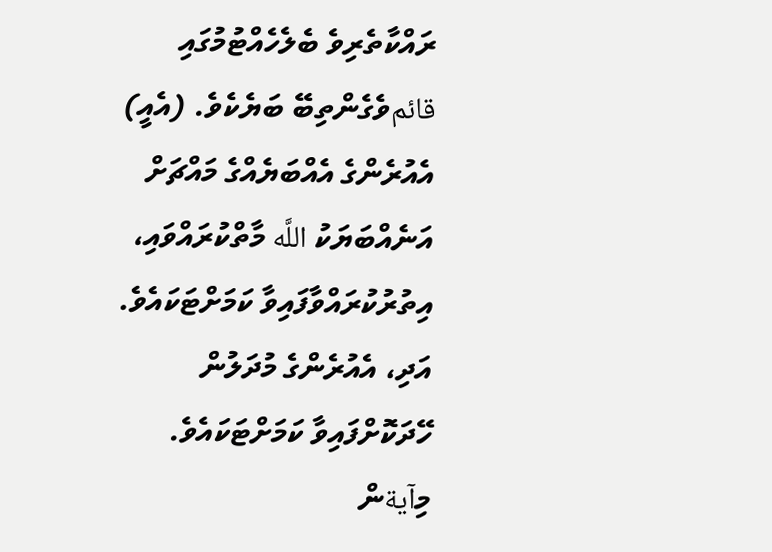ރައްކާތެރިވެ ބެލެހެއްޓުމުގައި قائمވެގެންތިބޭ ބަޔެކެވެ. (އެއީ) އެއުރެންގެ އެއްބަޔެއްގެ މައްޗަށް އަނެއްބަޔަކު اللَّه މާތްކުރައްވައި، އިތުރުކުރައްވާފައިވާ ކަމަށްޓަކައެވެ. އަދި، އެއުރެންގެ މުދަލުން ހޭދަކޮށްފައިވާ ކަމަށްޓަކައެވެ.
މިآيةން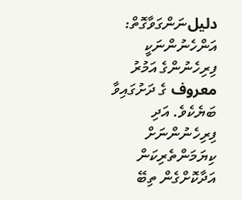دليلނަންގަވާގޮތް: އަންހެނުންނަކީ ފިރިހެނުންގެ އަމުރު معروف ގެ ދަށުގައިވާ ބަޔެކެވެ. އަދި ފިރިހެނުންނަށް ކިޔަމަންތެރިކަން އަދާކޮށްގެން ތިބޭ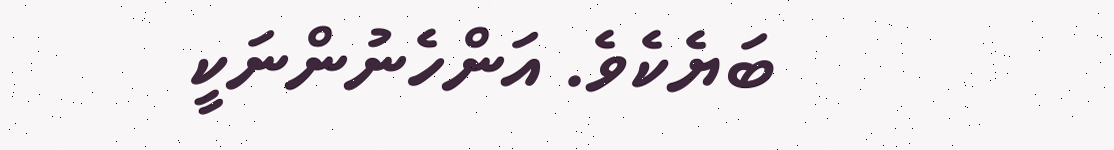ބަޔެކެވެ. އަންހެނުންނަކީ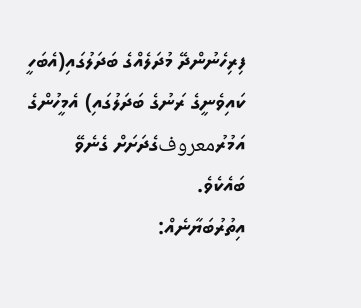ފިރިހެނުންދޭ މުދަލެއްގެ ބަދަލުގައި(އެބަހީ ކައިވެނީގެ ރަނުގެ ބަދަލުގައި) އެމީހުންގެ އަމުރުمعروفގެދަށަށް ގެނެވޭ ބައެކެވެ.
އިތުރުބަޔާނެއް: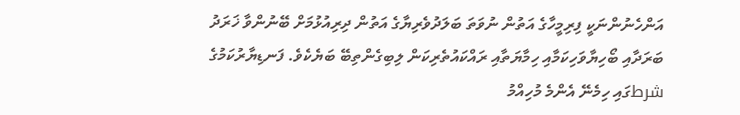އަންހެނުންނަކީ ފިރިމީހާގެ އަތުން ނުވަތަ ބަލަދުވެރިޔާގެ އަތުން ދިރިއުޅުމަށް ބޭނުންވާ ޚަރަދު ބަރަދާއި ބޯހިޔާވަހިކަމާއި ހިމާޔަތާއި ރައްކައުތެރިކަން ލިބިގެންތިބޭ ބަޔެކެވެ. ފަނޑިޔާރުކަމުގެ شرطގައި ހިމެނޭ އެންމެ މުހިއްމު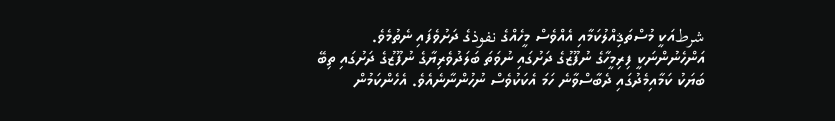شرطއަކީ މުސްތަޤިއްލުކަމާއި އެއްވެސް މީހެއްގެ نفوذގެ ދަށުވެފައި ނެތުމެވެ. އަންހެނުންނަކީ ފިރިމީހާގެ ނުފޫޒުގެ ދަށުގައި ނުވަތަ ބަލަދުވެރިޔާގެ ނުފޫޒުގެ ދަށުގައި ތިބޭ ބަޔަކު ކަމާއިމެދުގައި ދެބާސްވާނެ ހަމަ އެކަކުވެސް ނުހުންނާނެއެވެ. އެހެންކަމުން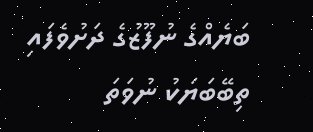ބަޔެއްގެ ނުފޫޒުގެ ދަށުވެފައި ތިބޭބަޔަކު ނުވަތަ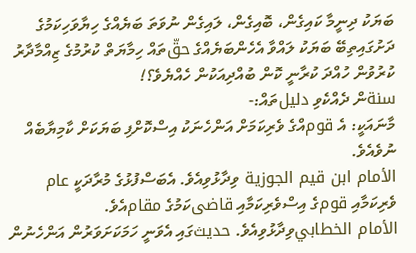ބަޔަކު ދިނީމާ ކައިގެން، ބޮއިގެން، ލައިގެން ނުވަތަ ބަޔެއްގެ ހިޔާވަހިކަމުގެ ދަށުގައިތިބޭ ބަޔަކު ލައްވާ އެހެންބަޔެއްގެ حقّތައް ހިމާޔަތް ކުރުމުގެ ޒިއްމާދާރު ކުރުވުން ހުއްދަ ކުރާނީ ކޮން ބުއްދިއަކުން ހެއްޔެވެ؟!
سنةން ދެއްކެވި دليلތައް:-
މާނައަކީ: އެ قومއްގެ ވެރިކަމަށް އަންހެނަކު އިސްކޮށްފި ބަޔަކަށް ކާމިޔާބެއް ނުވެއެވެ.
الأمام ابن قيم الجوزية ވިދާޅުވިއެވެ. އެބަސްފުޅުގެ މުރާދަކީ عام ވެރިކަމާއި قومގެ އިސްވެރިކަމާއި قاضىކަމުގެ مقامއެވެ.
الأمام الخطابيވިދާޅުވިއެވެ. حديثގައި އެވަނީ ހަމަކަށަވަރުން އަންހެނުން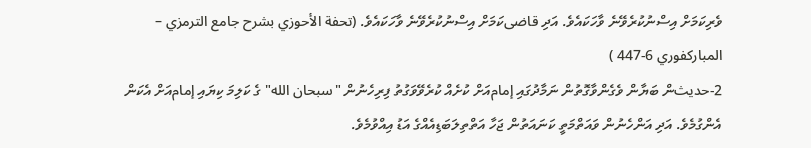ވެރިކަމަށް އިސްނުކުރެވޭނެ ވާހަކައެވެ. އަދި قاضىކަމަށް އިސްނުކުރެވޭނެ ވާހަކައެވެ. (تحفة الأحوزي بشرح جامع الترمزي – المباركفوري 6-447 )
2-حديثން ބަޔާން ވެގެންވާގޮތުން ނަމާދުގައި إمامއަށް ކުށެއް ކުރެވޭވަގުތު ފިރިހެނުން "سبحان الله" ގެ ކަލިމަ ކިޔައި إمامއަށް އެކަން އެންގުމެވެ. އަދި އަންހެނުން ވައަތްމަތީ ކަނައަތުން ޖަހާ އަތްތިލަބަޑިއެއްގެ އަޑު އިއްވުމެވެ.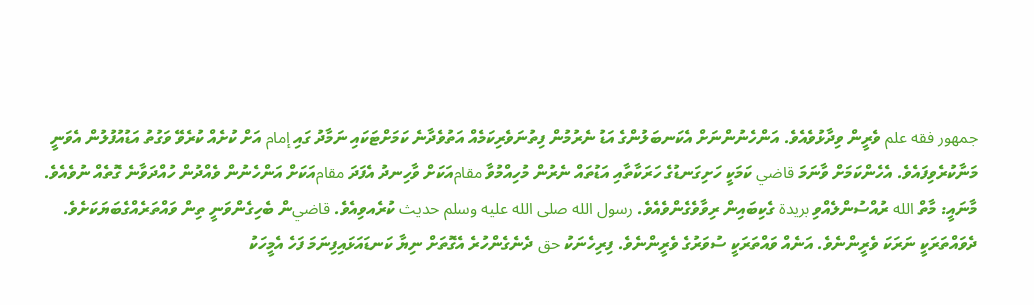جمهور فقه علم ވެރީން ވިދާޅުވެއެވެ. އަންހެނުންނަށް އެކަނބަލުންގެ އަޑު ނެރުމުން ފިތުނަވެރިކަމެއް އަތުވެދާނެ ކަމަށްޓަކައި ނަމާދު ގައި إمام އަށް ކުށެއް ކުރެވޭ ވަގުތު އަޑުއުފުލުން އެވަނީ މަނާކުރެވިފައެވެ. އެހެންކަމަށް ވާނަމަ قاضي ކަމަކީ ހަށިގަނޑުގެ ހަރަކާތާއި އަޑުތައް ނެރުން މުހިއްމުވާ مقامއަކަށް ވާހިނދު އެފަދަ مقامއަކަށް އަންހެނުން ވެއްދުން ހުއްދަވާނެ ގޮތެއް ނުވެއެވެ.
މާނައީ: މާތް الله ރުއްސުންލެއްވި بريدة ގެކިބައިން ރިވާވެގެންވެއެވެ. رسول الله صلى الله عليه وسلم حديث ކުރެއވިއެވެ. قاضيން ބެހިގެންވަނީ ތިން ވައްތަރެއްގެބަޔަކަށެވެ. ދެވައްތަރަކީ ނަރަކަ ވެރީންނެވެ. އަނެއް ވައްތަރަކީ ސުވަރުގެ ވެރީންނެވެ. ފިރިހެނަކު حق ދެނެގެންހުރެ އެގޮތަށް ނިޔާ ކަނޑައަޅައިފިނަމަ ފަހެ އެމީހަކު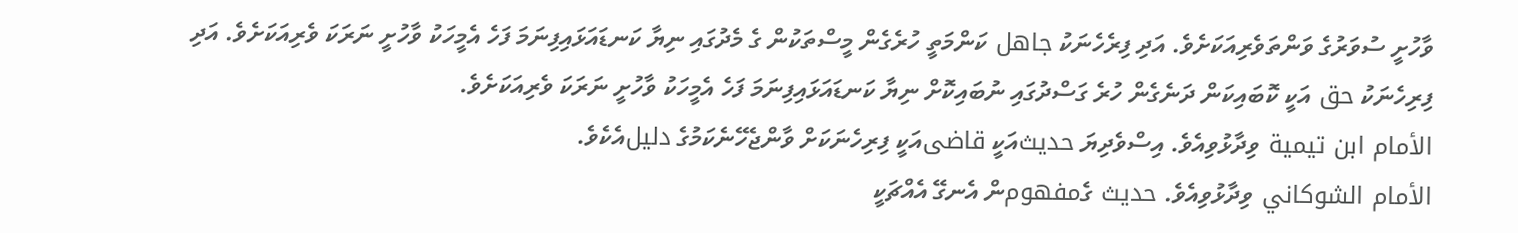ވާހުށީ ސުވަރުގެ ވަންތަވެރިއަކަށެވެ. އަދި ފިރެހެނަކު جاهل ކަންމަތީ ހުރެގެން މީސްތަކުން ގެ މެދުގައި ނިޔާ ކަނޑައަޅައިފިނަމަ ފަހެ އެމީހަކު ވާހުށީ ނަރަކަ ވެރިއަކަށެވެ. އަދި ފިރިހެނަކު حق އަކީ ކޮބައިކަން ދަނެގެން ހުރެ ގަސްދުގައި ނުބައިކޮށް ނިޔާ ކަނޑައަޅައިފިނަމަ ފަހެ އެމީހަކު ވާހުށީ ނަރަކަ ވެރިއަކަށެވެ.
الأمام ابن تيمية ވިދާޅުވިއެވެ. އިސްވެދިޔަ حديثއަކީ قاضىއަކީ ފިރިހެނަކަށް ވާންޖެހޭނެކަމުގެ دليلއެކެވެ.
الأمام الشوكاني ވިދާޅުވިއެވެ. حديث ގެمفهومން އެނގޭ އެއްޗަކީ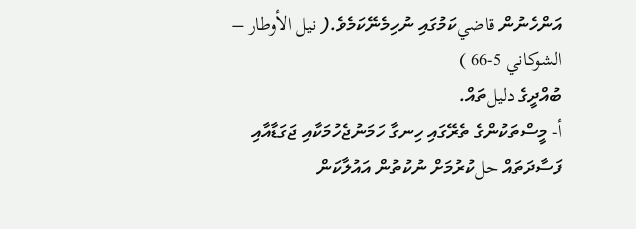އަންހެނުން قاضيކަމުގައި ނުހިމެނޭކަމެވެ.( نيل الأوطار – الشوكاني 5-66 )
ބުއްދީގެ دليلތައް.
أ- މީސްތަކުންގެ ތެރޭގައި ހިނގާ ހަމަނުޖެހުމަކާއި ޖަގަޑާއާއި ފަސާދަތައް حلކުރުމަށް ނުކުތުން އައުލާކަން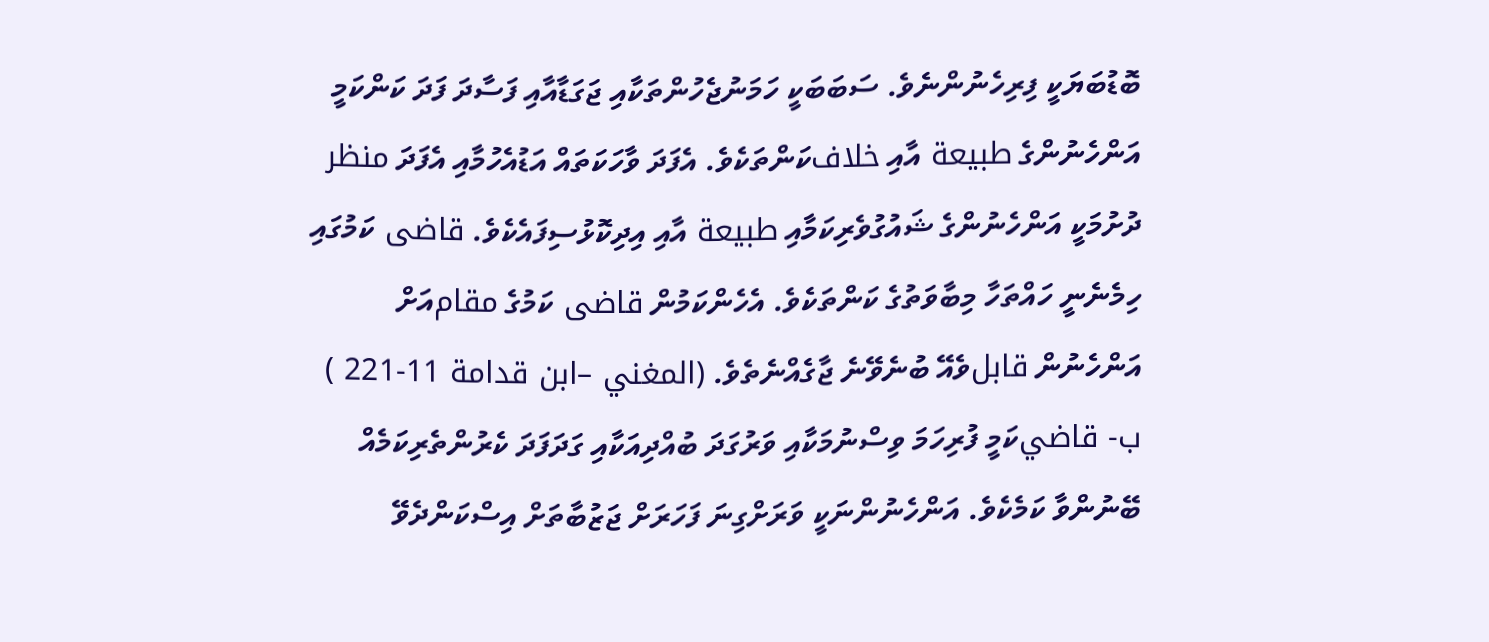ބޮޑުބަޔަކީ ފިރިހެނުންނެވެ. ސަބަބަކީ ހަމަނުޖެހުންތަކާއި ޖަގަޑާއާއި ފަސާދަ ފަދަ ކަންކަމީ އަންހެނުންގެ طبيعة އާއި خلافކަންތަކެވެ. އެފަދަ ވާހަކަތައް އަޑުއެހުމާއި އެފަދަ منظر ދުށުމަކީ އަންހެނުންގެ ޝައުގުވެރިކަމާއި طبيعة އާއި އިދިކޮޅުސިފައެކެވެ. قاضى ކަމުގައި ހިމެނެނީ ހައްތަހާ މިބާވަތުގެ ކަންތަކެވެ. އެހެންކަމުން قاضى ކަމުގެ مقامއަށް އަންހެނުން قابلވެއޭ ބުނެވޭނެ ޖާގެއްނެތެވެ. (المغني –ابن قدامة 11-221 )
ب- قاضيކަމީ ފުރިހަމަ ވިސްނުމަކާއި ވަރުގަދަ ބުއްދިއަކާއި ގަދަފަދަ ކެރުންތެރިކަމެއް ބޭނުންވާ ކަމެކެވެ. އަންހެނުންނަކީ ވަރަށްގިނަ ފަހަރަށް ޖަޒުބާތަށް އިސްކަންދެވޭ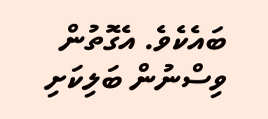ބައެކެވެ. އެގޮތުން ވިސްނުން ބަލިކަށި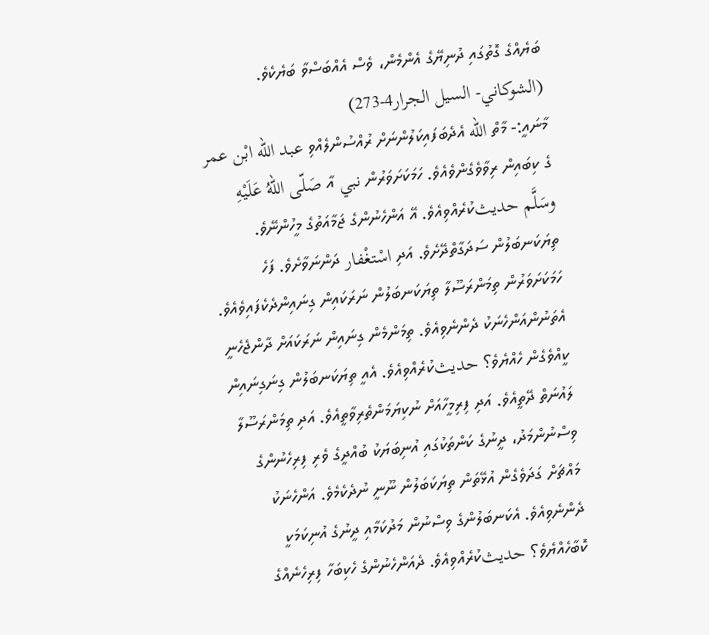ބަޔެއްގެ ގޮތުގައި ދުނިޔޭގެ އެންމެން، ވެސް އެއްބަސްވާ ބަޔެކެވެ. (الشوكاني- السيل الجرار4-273)
މާނައީ:- މާތް الله އެދެބަފައިކަލުންނަށް ރުއްސުންލެއްވި عبد الله ابْن عمر ގެ ކިބައިން ރިވާވެގެންވެއެވެ. ހަމަކަށަވަރުން نبي އާ صَلّى اللهُ عَلَيْهِ وسَلَّم حديثކުރެއްވިއެވެ. އޭ އަންހެނުންގެ ޖަމާއަތުގެ މީހުންނޭވެ. ތިޔަކަނބަލުން ސަދަގާތްދޭށެވެ. އަދި اسْتغْفار ދަންނަވާށެވެ. ފަހެ ހަމަކަށަވަރުން ތިމަންރަސޫލާ ތިޔަކަނބަލުން ނަރަކައިން ގިނައިންދެކެފައިވެއެވެ. އެތަނުންއަންހެނަކު ދެންނެވިއެވެ. ތިމަންމެން ގިނައިން ނަރަކައަށް ދާންޖެހެނީ ކީއްވެގެން ހެއްޔެވެ؟ حديثކުރެއްވިއެވެ. އެއީ ތިޔަކަނބަލުން ގިނަގިނައިން ލައުނަތް ދޭތީއެވެ. އަދި ފިރިމީހާއަށް ނުކިޔަމަންތެރިވާތީއެވެ. އަދި ތިމަންރަސޫލާ ވިސްނުންމަދު، ދީނުގެ ކަންތަކުގައި އުނިބަޔަކު ބުއްދީގެ ވެރި ފިރިހެނުންގެ މައްޗަށް ގަދަވެގެން އުޅޭތަން ތިޔަކަބަލުން ނޫނީ ނުދެކެމެވެ. އަންހެނަކު ދެންނެވިއެވެ. އެކަނބަލުންގެ ވިސްނުން މަދުކަމާއި ދީނުގެ އުނިކަމަކީ ކޮބާހެއްޔެވެ؟ حديثކުރެއްވިއެވެ. ދެއަންހެނުންގެ ހެކިބަހާ ފިރިހެނެއްގެ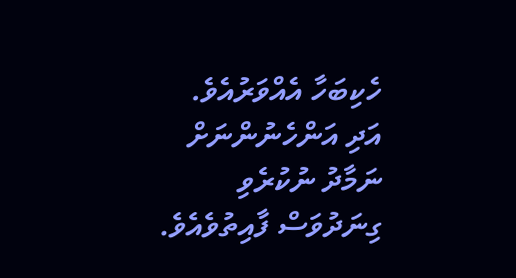ހެކިބަހާ އެއްވަރުއެވެ. އަދި އަންހެނުންނަށް ނަމާދު ނުކުރެވި ގިނަދުވަސް ފާއިތުވެއެވެ.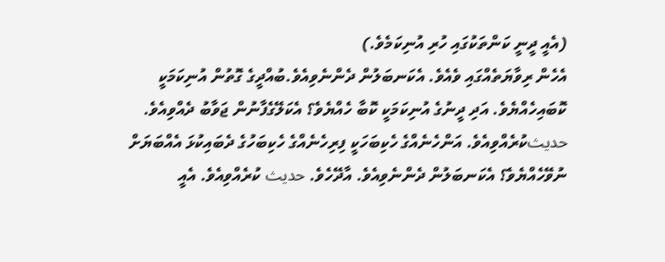(އެއީ ދީނީ ކަންތަކުގައި ހުރި އުނިކަމެވެ.)
އެހެން ރިވާޔަތެއްގައި ވެއެވެ. އެކަނބަލުން ދެންނެވިއެވެ.ބުއްދީގެ ގޮތުން އުނިކަމަކީ ކޮބައިހެއްޔެވެ. އަދި ދީނުގެ އުނިކަމަކީ ކޮބާ ހެއްޔެވެ؟ އެކަލޭގެފާނުން ޖަވާބު ދެއްވިއެވެ. حديثކުރެއްވިއެވެ. އަންހެނެއްގެ ހެކިބަހަކީ ފިރިހެނެއްގެ ހެކިބަހުގެ ދެބައިކުޅަ އެއްބަޔަށް ނުވޭހެއްޔެވެ؟ އެކަނބަލުން ދެންނެވިއެވެ. އާދޭހެވެ. حديث ކުރެއްވިއެވެ. އެއީ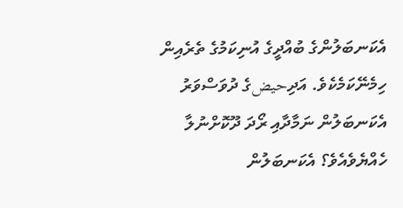އެކަނބަލުންގެ ބުއްދީގެ އުނިކަމުގެ ތެރެއިން ހިމެނޭކަމެކެވެ. އަދިحيضގެ ދުވަސްވަރު އެކަނބަލުން ނަމާދާއި ރޯދަ ދޫކޮށްނުލާ ހެއްޔެވެއެވެ؟ އެކަނބަލުން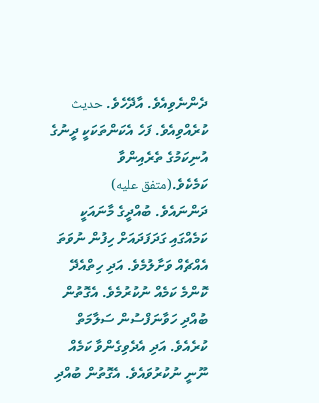ދެންނެވިއެވެ. އާދޭހެވެ. حديث ކުރެއްވިއެވެ. ފަހެ އެކަންތަކަކީ ދީނުގެ އުނިކަމުގެ ތެރެއިންވާ ކަމެކެވެ.(متفق عليه)
ދަންނައެވެ. ބުއްދީގެ މާނައަކީ ކަމެއްގައި ގަދަފަދައަށް ހިފުން ނުވަތަ އެއްޗެއް ވަށާލުމެވެ. އަދި ހިތްއެދޭ ކޮންމެ ކަމެއް ނުކުރުމެވެ. އެގޮތުން ބުއްދި ހަވާނަފްސުން ސަލާމަތް ކުރެއެވެ. އަދި އެދެވިގެންވާ ކަމެއް ނޫނީ ނުކުރުވައެވެ. އެގޮތުން ބުއްދި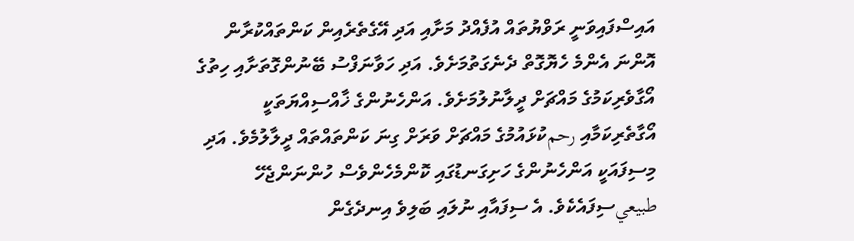އައިސްފައިވަނީ ރަވްޔުތައް އުފެއްދު މަށާއި އަދި އޭގެތެރެއިން ކަންތައްކުރާން އޮންނަ އެންމެ ހެޔޮގޮތް ދެނެގަތުމަށެވެ. އަދި ހަވާނަފްސު ބޭނުންގޮތަށާއި ހިތުގެ އޯގާވެރިކަމުގެ މައްޗަށް ދީލާނުލުމަށެވެ. އަންހެނުންގެ ޚާއްސިއްޔަތަކީ އޯގާތެރިކަމާއި رحمކުޅައުމުގެ މައްޗަށް ވަރަށް ގިނަ ކަންތައްތައް ދީލާލުމެވެ. އަދި މިސިފައަކީ އަންހެނުންގެ ހަށިގަނޑުގައި ކޮންމެހެންވެސް ހުންނަންޖެހޭ طبيعيސިފައެކެވެ. އެ ސިފައާއި ނުލައި ބަލިވެ އިނދެގެން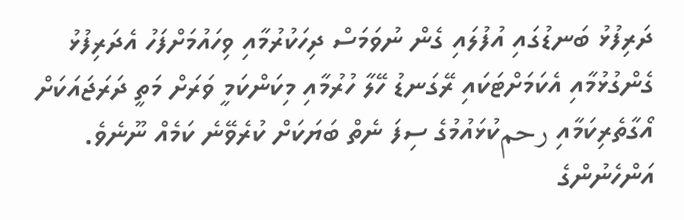ދަރިފުޅު ބަނޑުގައި އުފުލައި ގެން ނުވަމަސް ދިހަކުރުމާއި ވިހައުމަށްފަހު އެދަރިފުޅު ގެންގުޅުމާއި އެކަމަށްޓަކައި ރޭގަނޑު ހޭލާ ހުރުމާއި މިކަންކަމީ ވަރަށް މަތީ ދަރަޖައަކަށް އޯގާތެރިކަމާއި رحمކުޅައުމުގެ ސިފަ ނެތް ބަޔަކަށް ކުރެވޭނެ ކަމެއް ނޫނެވެ. އަންހެނުންގެ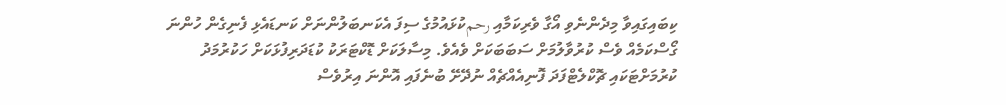ކިބައިގައިވާ މިދެންނެވި އޯގާ ވެރިކަމާއި رحمކުޅައުމުގެ ސިފަ އެކަނބަލުންނަށް ކަނޑައެޅި ފެނިގެން ހުންނަ ގޯސްކަމެއް ވެސް ކުރުވާލުމަށް ސަބަބަކަށް ވެއެވެ. މިސާލަކަށް ޑޮކްޓަރަކު ކުޑަދަރިފުޅަކަށް ހަކުރުމަދު ކުރުމަށްޓަކައި ޗޮކްލެޓްފަދަ ފޮނިއެއްޗެއް ނުދޭށޭ ބުނެފައި އޮންނަ އިރުވެސް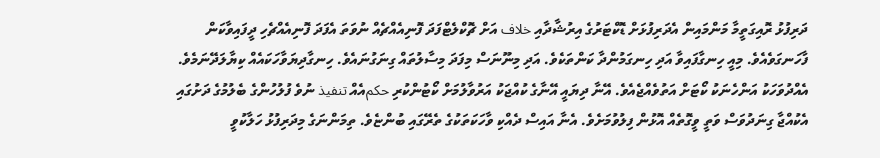ދަރިފުޅު ރޮއިގަތީމާ މަންމައިން އެދަރިފުޅަށް ޑޮކްޓަރުގެ އިރުޝާދާއި خلاف އަށް ޗޮކްލެޓްފަދަ ފޮނިއެއްޗެއް ނުވަތަ އެފަދަ ފޮނިއެއްޗެހި ދީފައިވާކަން ފާހަނގަވެއެވެ. މިއީ ހިނގާފައިވާ އަދި ހިނގަމުންދާ ކަންތަކެވެ. އަދި މިނޫނަސް މިފަދަ މިސާލުތައް ގިނަގުނައެވެ. ހިނގާދިޔަވާހަކައެއް ކިޔާލަދޭނަމެވެ. އެއްދުވަހަކު އަންހެނަކު ކޯޓަށް އަތުވެއްޖެއެވެ. އޭނާ ދިޔައީ އޭނާގެ ކުއްޖަކު އަރުވާލުމަށް ކޯޓުންކުރި حكمއެއް تنفيذ ނުވެ ފުލުހުންގެ ބެލުމުގެ ދަށުގައި އެކުއްޖާ ގިނަދުވަސް ވަތީ ވީގޮތެއް އޮޅުން ފިލުވުމަށެވެ. އެނާ އައިސް ދެއްކި ވާހަކަތަކުގެ ތެރޭގައި ބުންޏެވެ. ތިމަންނަގެ މިދަރިފުޅު ހަލާކުވީ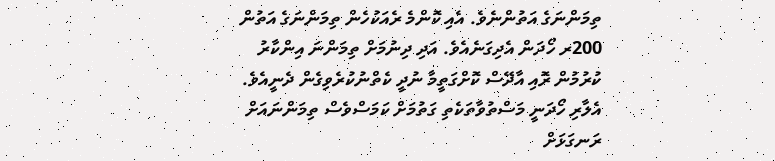ތިމަންނަގެ އަތުންނެވެ. އެއި ކޮންމެ ރެއަކުހެން ތިމަންނަގެ އަތުން 200ރ ހޯދަން އެދިގަނެއެވެ. އަދި ދިނުމަށް ތިމަންނަ އިންކާރު ކުރުމުން ރޮއި އާދޭސް ކޮށްގަތީމާ ނުދީ ކެތްނުކުރެވިގެން ދެނީއެވެ. އެލާރި ހޯދަނީ މަސްތުވާތަކެތި ގަތުމަށް ކަމަސްވެސް ތިމަންނައަށް ރަނގަޅަށް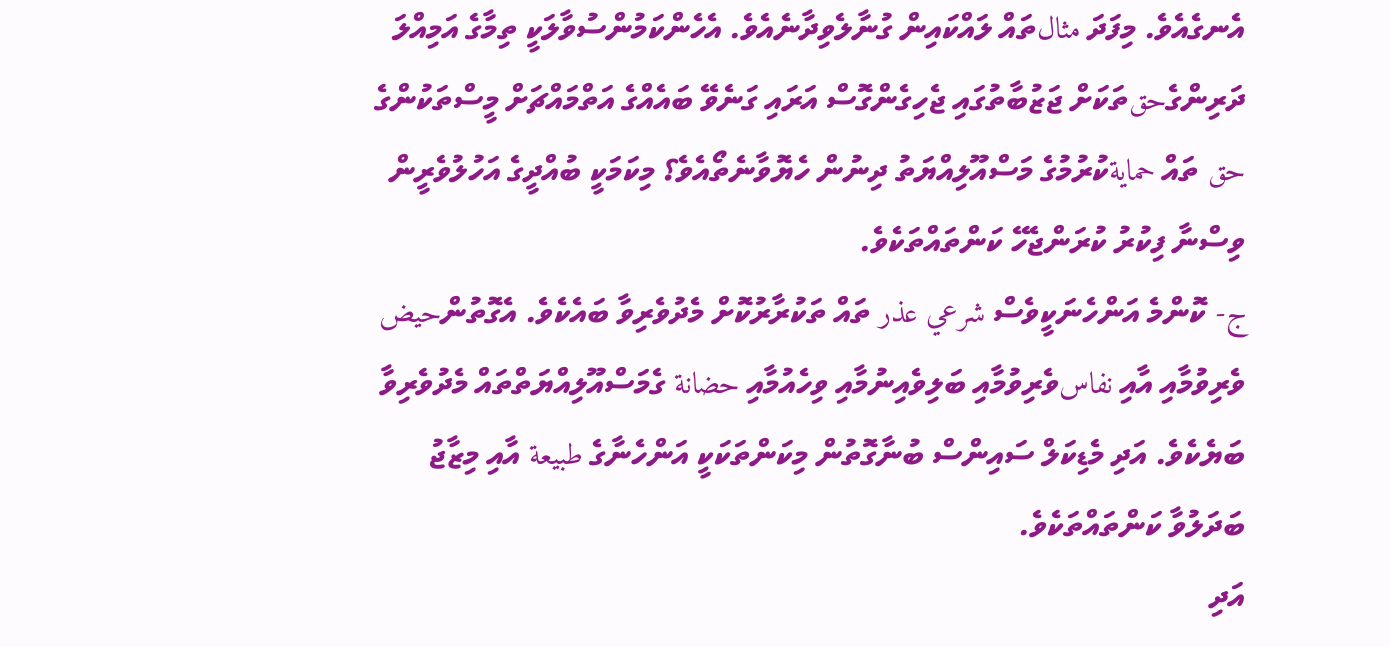އެނގެއެވެ. މިފަދަ مثالތައް ލައްކައިން ގުނާލެވިދާނެއެވެ. އެހެންކަމުންސުވާލަކީ ތިމާގެ އަމިއްލަ ދަރިންގެحقތަކަށް ޖަޒުބާތުގައި ޖެހިގެންގޮސް އަރައި ގަނެވޭ ބައެއްގެ އަތްމައްޗަށް މީސްތަކުންގެ حق ތައް حمايةކުރުމުގެ މަސްއޫލިއްޔަތު ދިނުން ހެޔޮވާނެތޯއެވެ؟ މިކަމަކީ ބުއްދީގެ އަހުލުވެރީން ވިސްނާ ފިކުރު ކުރަންޖެހޭ ކަންތައްތަކެވެ.
ج- ކޮންމެ އަންހެނަކީވެސް شرعي عذر ތައް ތަކުރާރުކޮށް މެދުވެރިވާ ބައެކެވެ. އެގޮތުންحيض ވެރިވުމާއި އާއި نفاسވެރިވުމާއި ބަލިވެއިނުމާއި ވިހެއުމާއި حضانة ގެމަސްއޫލިއްޔަތްތައް މެދުވެރިވާ ބަޔެކެވެ. އަދި މެޑިކަލް ސައިންސް ބުނާގޮތުން މިކަންތަކަކީ އަންހެނާގެ طبيعة އާއި މިޒާޖު ބަދަލުވާ ކަންތައްތަކެވެ.
އަދި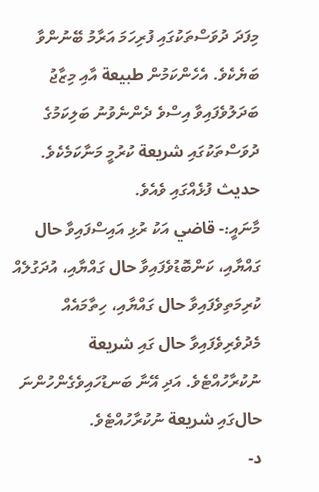މިފަދަ ދުވަސްތަކުގައި ފުރިހަމަ އަރާމު ބޭނުންވާ ބަޔެކެވެ. އެހެންކަމުން طبيعة އާއި މިޒާޖު ބަދަލުވެފައިވާ އިސްވެ ދެންނެވުނު ބަލިކަމުގެ ދުވަސްތަކުގައި شريعة ކުރުމީ މަނާކަމެކެވެ. حديث ފުޅެއްގައި ވެއެވެ.
މާނައީ:- قاضي އަކު ރުޅި އައިސްފައިވާ حال ގައްޔާއި، ކަންބޮޑުވެފައިވާ حال ގައްޔާއި، އުދަގުލެއް ކުރިމަތިވެފައިވާ حال ގައްޔާއި، ހިތާމައެއް މެދުވެރިވެފައިވާ حال ގައި شريعة ނުކުރާހުއްޓެވެ. އަދި އޭނާ ބަނޑުހައިވެގެންހުންނަ حالގައި شريعة ނުކުރާހުއްޓެވެ.
د-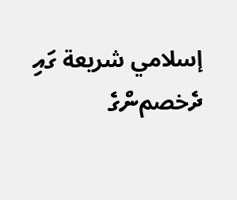إسلامي شريعة ގައި ދެخصمންގެ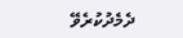ދެމެދުކުރެވޭ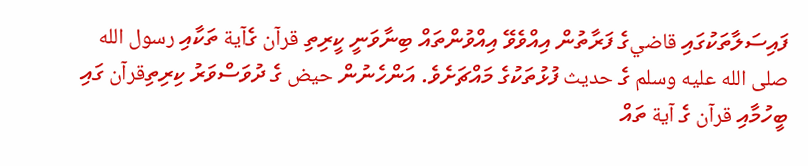ފައިސަލާތަކުގައި قاضيގެ ފަރާތުން އިއްވެވޭ އިއްވުންތައް ބިނާވަނީ ކީރިތި قرآن ގެآية ތަކާއި رسول الله صلى الله عليه وسلم ގެ حديث ފުޅުތަކުގެ މައްޗަށެވެ. އަންހެނުން حيض ގެ ދުވަސްވަރު ކިރިތިقرآن ގައި ބީހުމާއި قرآن ގެ آية ތައް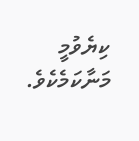ކިޔެވުމީ މަނާކަމެކެވެ.